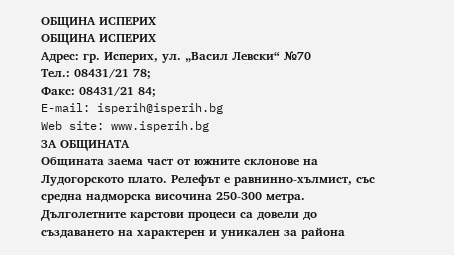ОБЩИНА ИСПЕРИХ
ОБЩИНА ИСПЕРИХ
Адрес: гр. Исперих, ул. „Васил Левски“ №70
Тел.: 08431/21 78;
Факс: 08431/21 84;
E-mail: isperih@isperih.bg
Web site: www.isperih.bg
ЗА ОБЩИНАТА
Общината заема част от южните склонове на Лудогорското плато. Релефът е равнинно-хълмист, със средна надморска височина 250-300 метра. Дълголетните карстови процеси са довели до създаването на характерен и уникален за района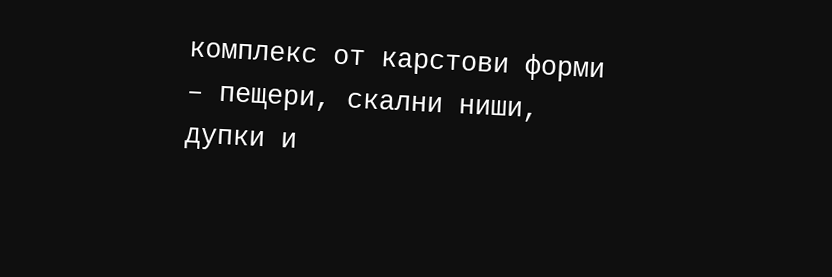комплекс от карстови форми – пещери, скални ниши, дупки и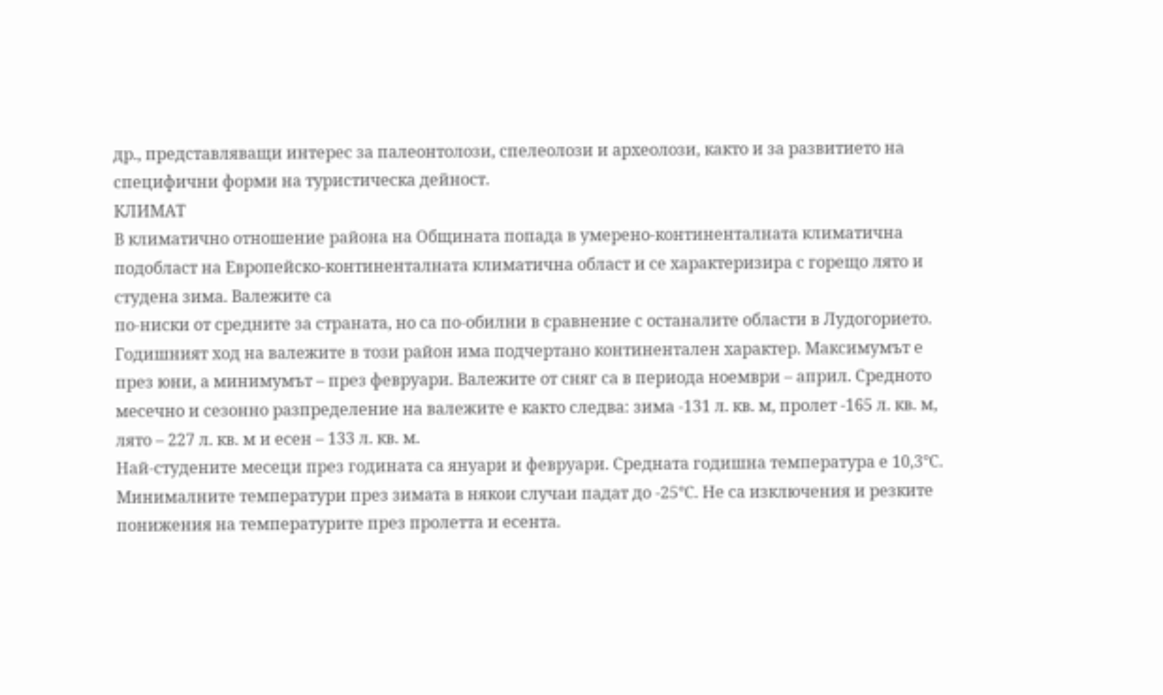др., представляващи интерес за палеонтолози, спелеолози и археолози, както и за развитието на специфични форми на туристическа дейност.
КЛИМАТ
В климатично отношение района на Общината попада в умерено-континенталната климатична подобласт на Европейско-континенталната климатична област и се характеризира с горещо лято и студена зима. Валежите са
по-ниски от средните за страната, но са по-обилни в сравнение с останалите области в Лудогорието. Годишният ход на валежите в този район има подчертано континентален характер. Максимумът е през юни, а минимумът – през февруари. Валежите от сняг са в периода ноември – април. Средното месечно и сезонно разпределение на валежите е както следва: зима -131 л. кв. м, пролет -165 л. кв. м, лято – 227 л. кв. м и есен – 133 л. кв. м.
Най-студените месеци през годината са януари и февруари. Средната годишна температура е 10,3°С. Минималните температури през зимата в някои случаи падат до -25°С. Не са изключения и резките понижения на температурите през пролетта и есента.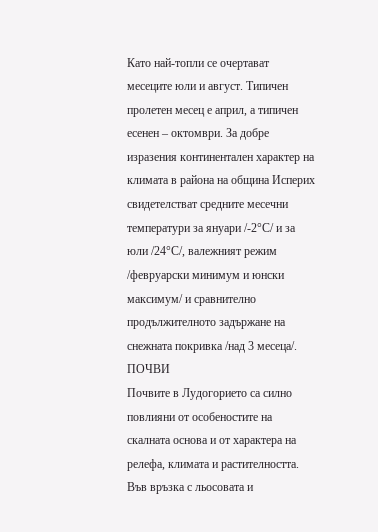Като най-топли се очертават месеците юли и август. Типичен пролетен месец е април, а типичен есенен – октомври. За добре изразения континентален характер на климата в района на община Исперих свидетелстват средните месечни температури за януари /-2°С/ и за юли /24°С/, валежният режим /февруарски минимум и юнски максимум/ и сравнително продължителното задържане на снежната покривка /над 3 месеца/.
ПОЧВИ
Почвите в Лудогорието са силно повлияни от особеностите на скалната основа и от характера на релефа, климата и растителността. Във връзка с льосовата и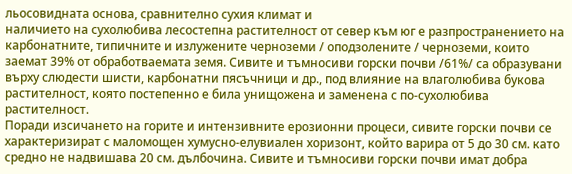льосовидната основа, сравнително сухия климат и
наличието на сухолюбива лесостепна растителност от север към юг е разпространението на карбонатните, типичните и излужените черноземи / оподзолените / черноземи, които заемат 39% от обработваемата земя. Сивите и тъмносиви горски почви /61%/ са образувани върху слюдести шисти, карбонатни пясъчници и др., под влияние на влаголюбива букова растителност, която постепенно е била унищожена и заменена с по-сухолюбива растителност.
Поради изсичането на горите и интензивните ерозионни процеси, сивите горски почви се характеризират с маломощен хумусно-елувиален хоризонт, който варира от 5 до 30 см. като средно не надвишава 20 см. дълбочина. Сивите и тъмносиви горски почви имат добра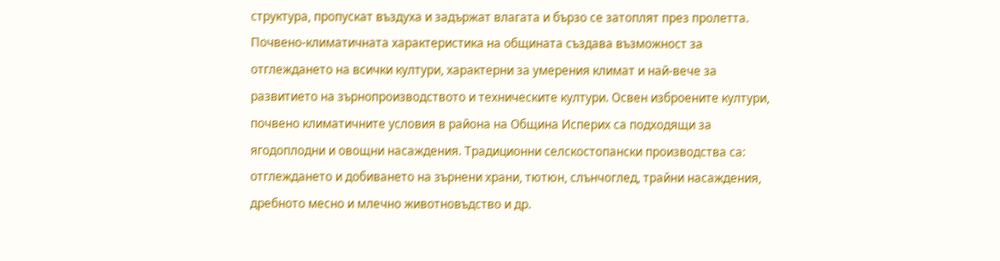структура, пропускат въздуха и задържат влагата и бързо се затоплят през пролетта.
Почвено-климатичната характеристика на общината създава възможност за отглеждането на всички култури, характерни за умерения климат и най-вече за развитието на зърнопроизводството и техническите култури. Освен изброените култури, почвено климатичните условия в района на Община Исперих са подходящи за ягодоплодни и овощни насаждения. Традиционни селскостопански производства са: отглеждането и добиването на зърнени храни, тютюн, слънчоглед, трайни насаждения, дребното месно и млечно животновъдство и др.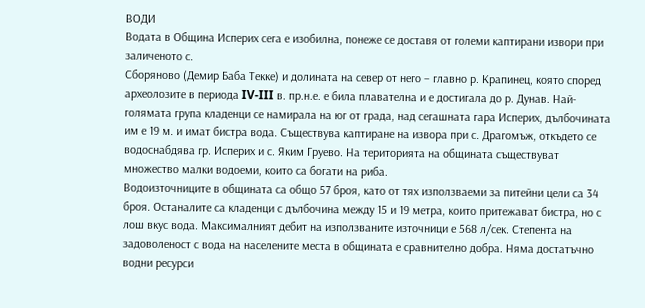ВОДИ
Водата в Община Исперих сега е изобилна, понеже се доставя от големи каптирани извори при заличеното с.
Сборяново (Демир Баба Текке) и долината на север от него – главно р. Крапинец, която според археолозите в периода IV-III в. пр.н.е. е била плавателна и е достигала до р. Дунав. Най-голямата група кладенци се намирала на юг от града, над сегашната гара Исперих, дълбочината им е 19 м. и имат бистра вода. Съществува каптиране на извора при с. Драгомъж, откъдето се водоснабдява гр. Исперих и с. Яким Груево. На територията на общината съществуват множество малки водоеми, които са богати на риба.
Водоизточниците в общината са общо 57 броя, като от тях използваеми за питейни цели са 34 броя. Останалите са кладенци с дълбочина между 15 и 19 метра, които притежават бистра, но с лош вкус вода. Максималният дебит на използваните източници е 568 л/сек. Степента на задоволеност с вода на населените места в общината е сравнително добра. Няма достатъчно водни ресурси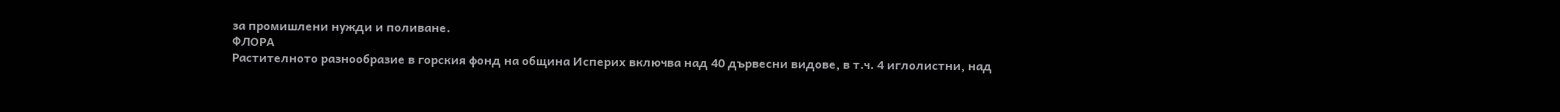за промишлени нужди и поливане.
ФЛОРА
Растителното разнообразие в горския фонд на община Исперих включва над 40 дървесни видове, в т.ч. 4 иглолистни, над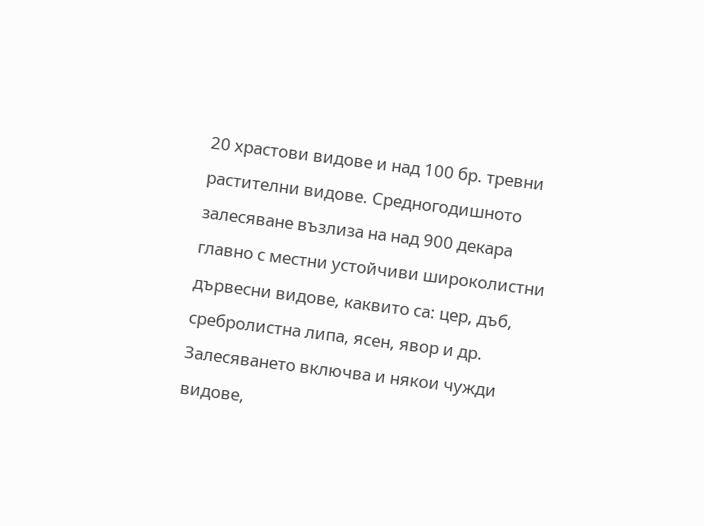20 храстови видове и над 100 бр. тревни растителни видове. Средногодишното залесяване възлиза на над 900 декара главно с местни устойчиви широколистни дървесни видове, каквито са: цер, дъб, сребролистна липа, ясен, явор и др. Залесяването включва и някои чужди видове,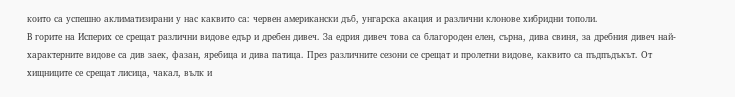които са успешно аклиматизирани у нас каквито са: червен американски дъб, унгарска акация и различни клонове хибридни тополи.
В горите на Исперих се срещат различни видове едър и дребен дивеч. За едрия дивеч това са благороден елен, сърна, дива свиня, за дребния дивеч най-характерните видове са див заек, фазан, яребица и дива патица. През различните сезони се срещат и пролетни видове, каквито са пъдпъдъкът. От хищниците се срещат лисица, чакал, вълк и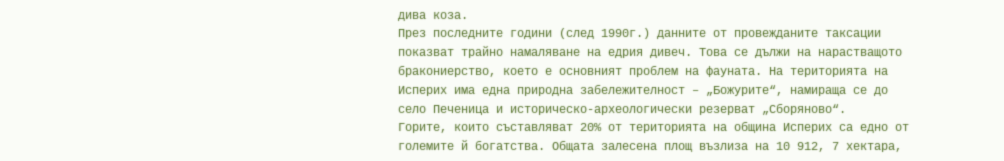дива коза.
През последните години (след 1990г.) данните от провежданите таксации показват трайно намаляване на едрия дивеч. Това се дължи на нарастващото бракониерство, което е основният проблем на фауната. На територията на Исперих има една природна забележителност – „Божурите“, намираща се до село Печеница и историческо-археологически резерват „Сборяново“.
Горите, които съставляват 20% от територията на община Исперих са едно от големите й богатства. Общата залесена площ възлиза на 10 912, 7 хектара,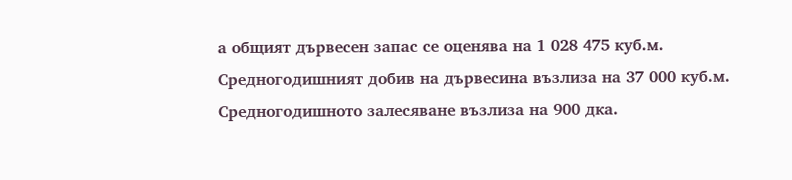а общият дървесен запас се оценява на 1 028 475 куб.м. Средногодишният добив на дървесина възлиза на 37 000 куб.м. Средногодишното залесяване възлиза на 900 дка.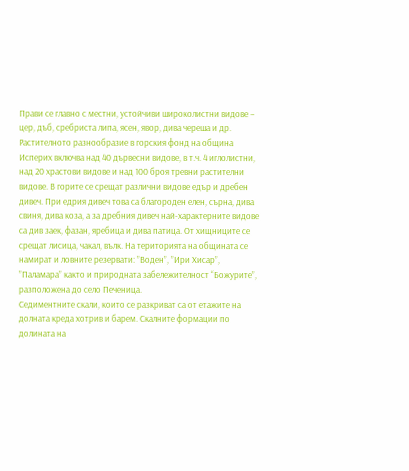Прави се главно с местни, устойчиви широколистни видове – цер, дъб, сребриста липа, ясен, явор, дива череша и др.
Растителното разнообразие в горския фонд на община Исперих включва над 40 дървесни видове, в т.ч. 4 иглолистни, над 20 храстови видове и над 100 броя тревни растителни видове. В горите се срещат различни видове едър и дребен дивеч. При едрия дивеч това са благороден елен, сърна, дива свиня, дива коза, а за дребния дивеч най-характерните видове са див заек, фазан, яребица и дива патица. От хищниците се срещат лисица, чакал, вълк. На територията на общината се намират и ловните резервати: ”Воден”, ”Ири Хисар”, ”Паламара” както и природната забележителност “Божурите”, разположена до село Печеница.
Седиментните скали, които се разкриват са от етажите на долната креда хотрив и барем. Скалните формации по долината на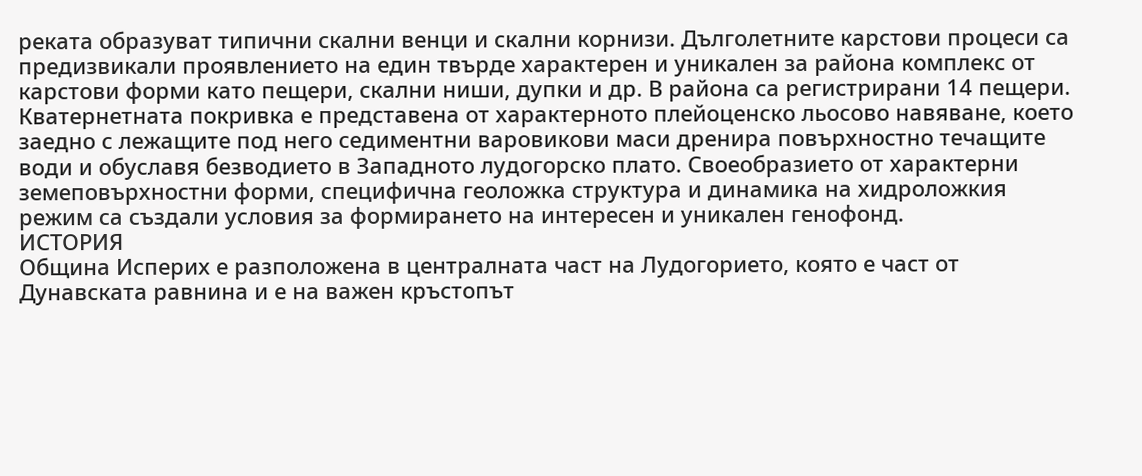реката образуват типични скални венци и скални корнизи. Дълголетните карстови процеси са предизвикали проявлението на един твърде характерен и уникален за района комплекс от карстови форми като пещери, скални ниши, дупки и др. В района са регистрирани 14 пещери.
Кватернетната покривка е представена от характерното плейоценско льосово навяване, което заедно с лежащите под него седиментни варовикови маси дренира повърхностно течащите води и обуславя безводието в Западното лудогорско плато. Своеобразието от характерни земеповърхностни форми, специфична геоложка структура и динамика на хидроложкия режим са създали условия за формирането на интересен и уникален генофонд.
ИСТОРИЯ
Община Исперих е разположена в централната част на Лудогорието, която е част от Дунавската равнина и е на важен кръстопът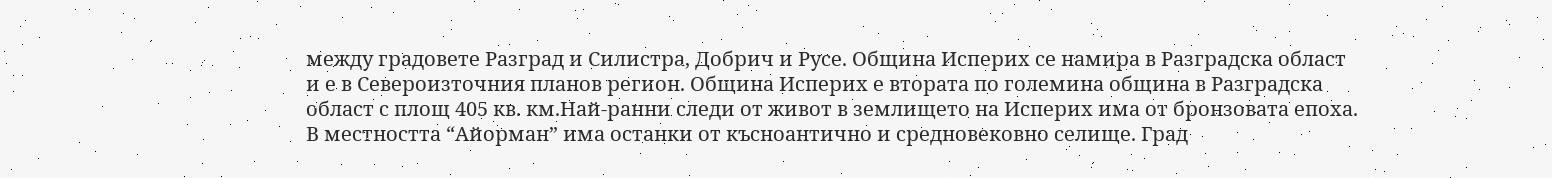между градовете Разград и Силистра, Добрич и Русе. Община Исперих се намира в Разградска област и е в Североизточния планов регион. Община Исперих е втората по големина община в Разградска област с площ 405 кв. км.Най-ранни следи от живот в землището на Исперих има от бронзовата епоха. В местността “Айорман” има останки от късноантично и средновековно селище. Град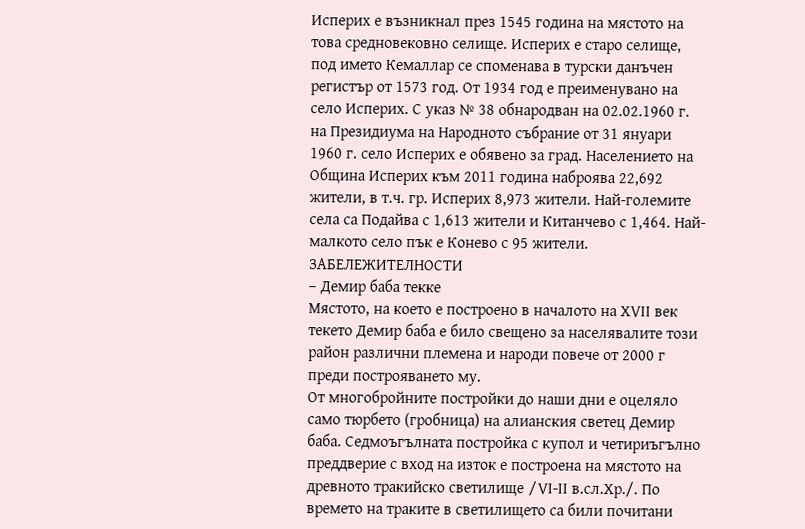Исперих е възникнал през 1545 година на мястото на това средновековно селище. Исперих е старо селище, под името Кемаллар се споменава в турски данъчен регистър от 1573 год. От 1934 год е преименувано на село Исперих. С указ № 38 обнародван на 02.02.1960 г. на Президиума на Народното събрание от 31 януари 1960 г. село Исперих е обявено за град. Населението на Община Исперих към 2011 година наброява 22,692 жители, в т.ч. гр. Исперих 8,973 жители. Най-големите села са Подайва с 1,613 жители и Китанчево с 1,464. Най-малкото село пък е Конево с 95 жители.
ЗАБЕЛЕЖИТЕЛНОСТИ
– Демир баба текке
Мястото, на което е построено в началото на ХVІІ век текето Демир баба е било свещено за населявалите този район различни племена и народи повече от 2000 г преди построяването му.
От многобройните постройки до наши дни е оцеляло само тюрбето (гробница) на алианския светец Демир баба. Седмоъгълната постройка с купол и четириъгълно преддверие с вход на изток е построена на мястото на древното тракийско светилище /VІ-ІІ в.сл.Хр./. По времето на траките в светилището са били почитани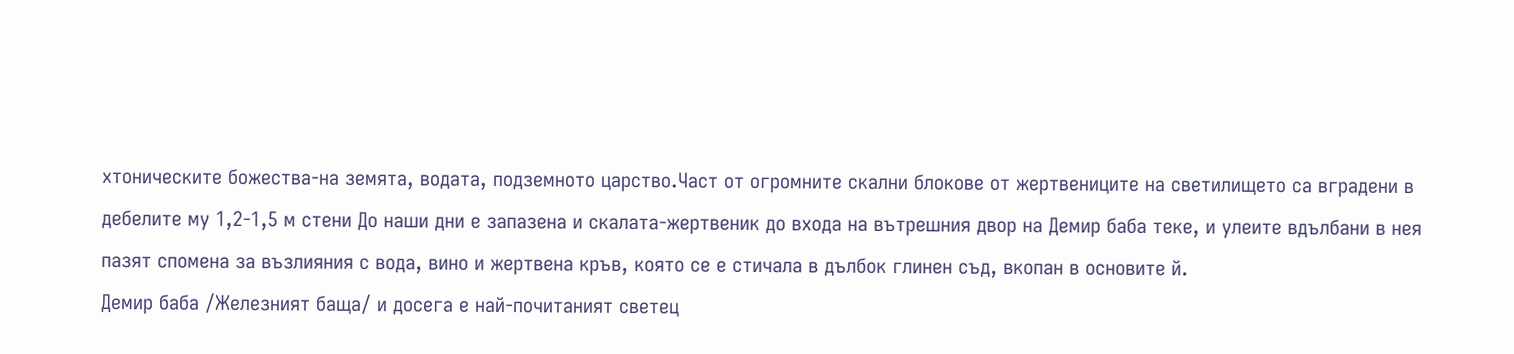хтоническите божества-на земята, водата, подземното царство.Част от огромните скални блокове от жертвениците на светилището са вградени в дебелите му 1,2-1,5 м стени До наши дни е запазена и скалата-жертвеник до входа на вътрешния двор на Демир баба теке, и улеите вдълбани в нея пазят спомена за възлияния с вода, вино и жертвена кръв, която се е стичала в дълбок глинен съд, вкопан в основите й.
Демир баба /Железният баща/ и досега е най-почитаният светец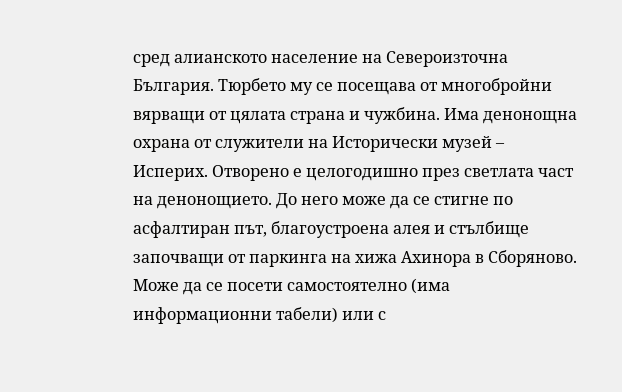сред алианското население на Североизточна България. Тюрбето му се посещава от многобройни вярващи от цялата страна и чужбина. Има денонощна охрана от служители на Исторически музей – Исперих. Отворено е целогодишно през светлата част на денонощието. До него може да се стигне по асфалтиран път, благоустроена алея и стълбище започващи от паркинга на хижа Ахинора в Сборяново. Може да се посети самостоятелно (има информационни табели) или с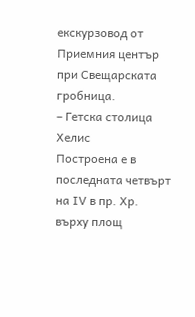екскурзовод от Приемния център при Свещарската гробница.
– Гетска столица Хелис
Построена е в последната четвърт на ІV в пр. Хр. върху площ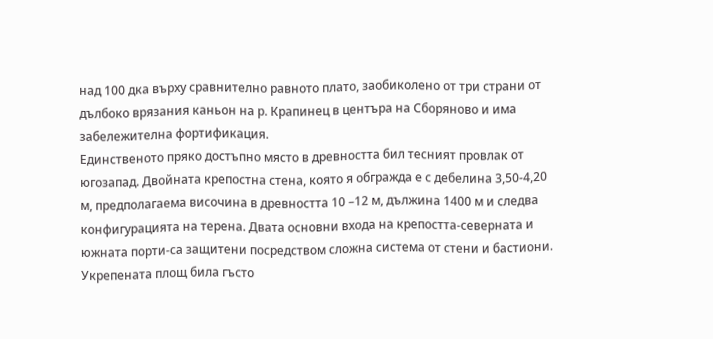над 100 дка върху сравнително равното плато, заобиколено от три страни от дълбоко врязания каньон на р. Крапинец в центъра на Сборяново и има забележителна фортификация.
Единственото пряко достъпно място в древността бил тесният провлак от югозапад. Двойната крепостна стена, която я обгражда е с дебелина 3,50-4,20 м, предполагаема височина в древността 10 –12 м, дължина 1400 м и следва конфигурацията на терена. Двата основни входа на крепостта-северната и южната порти-са защитени посредством сложна система от стени и бастиони.
Укрепената площ била гъсто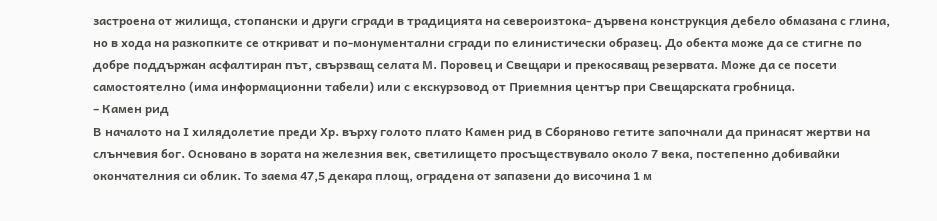застроена от жилища, стопански и други сгради в традицията на североизтока- дървена конструкция дебело обмазана с глина, но в хода на разкопките се откриват и по-монументални сгради по елинистически образец. До обекта може да се стигне по добре поддържан асфалтиран път, свързващ селата М. Поровец и Свещари и прекосяващ резервата. Може да се посети самостоятелно (има информационни табели) или с екскурзовод от Приемния център при Свещарската гробница.
– Камен рид
В началото на І хилядолетие преди Хр. върху голото плато Камен рид в Сборяново гетите започнали да принасят жертви на слънчевия бог. Основано в зората на железния век, светилището просъществувало около 7 века, постепенно добивайки окончателния си облик. То заема 47,5 декара площ, оградена от запазени до височина 1 м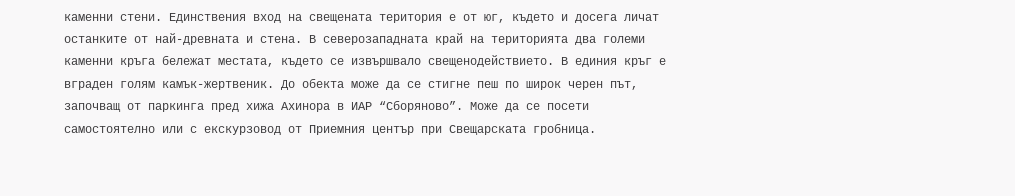каменни стени. Единствения вход на свещената територия е от юг, където и досега личат останките от най-древната и стена. В северозападната край на територията два големи каменни кръга бележат местата, където се извършвало свещенодействието. В единия кръг е вграден голям камък-жертвеник. До обекта може да се стигне пеш по широк черен път, започващ от паркинга пред хижа Ахинора в ИАР “Сборяново”. Може да се посети самостоятелно или с екскурзовод от Приемния център при Свещарската гробница.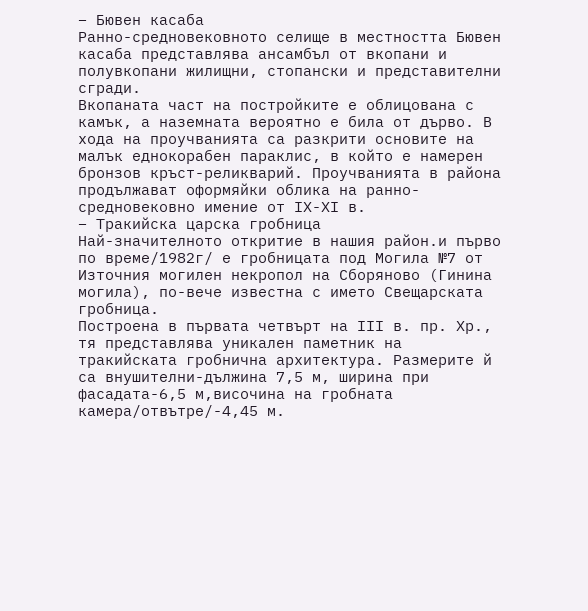– Бювен касаба
Ранно-средновековното селище в местността Бювен касаба представлява ансамбъл от вкопани и полувкопани жилищни, стопански и представителни сгради.
Вкопаната част на постройките е облицована с камък, а наземната вероятно е била от дърво. В хода на проучванията са разкрити основите на малък еднокорабен параклис, в който е намерен бронзов кръст-реликварий. Проучванията в района продължават оформяйки облика на ранно-средновековно имение от ІХ-ХІ в.
– Тракийска царска гробница
Най-значителното откритие в нашия район.и първо по време/1982г/ е гробницата под Могила №7 от Източния могилен некропол на Сборяново (Гинина могила), по-вече известна с името Свещарската гробница.
Построена в първата четвърт на ІІІ в. пр. Хр., тя представлява уникален паметник на тракийската гробнична архитектура. Размерите й са внушителни-дължина 7,5 м, ширина при фасадата-6,5 м,височина на гробната камера/отвътре/-4,45 м.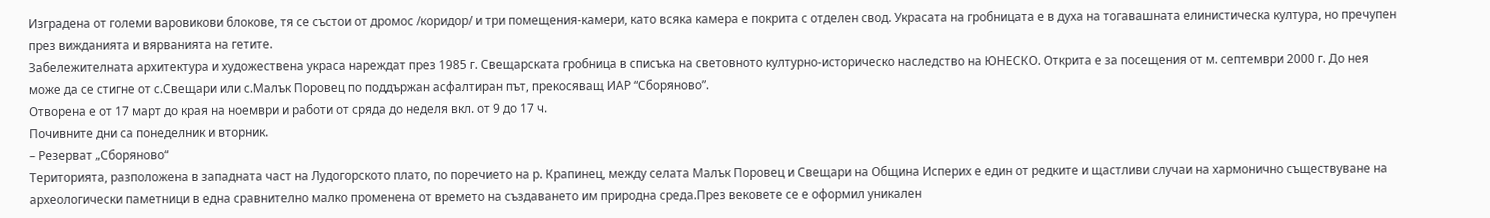Изградена от големи варовикови блокове, тя се състои от дромос /коридор/ и три помещения-камери, като всяка камера е покрита с отделен свод. Украсата на гробницата е в духа на тогавашната елинистическа култура, но пречупен през вижданията и вярванията на гетите.
Забележителната архитектура и художествена украса нареждат през 1985 г. Свещарската гробница в списъка на световното културно-историческо наследство на ЮНЕСКО. Открита е за посещения от м. септември 2000 г. До нея може да се стигне от с.Свещари или с.Малък Поровец по поддържан асфалтиран път, прекосяващ ИАР “Сборяново”.
Отворена е от 17 март до края на ноември и работи от сряда до неделя вкл. от 9 до 17 ч.
Почивните дни са понеделник и вторник.
– Резерват „Сборяново“
Територията, разположена в западната част на Лудогорското плато, по поречието на р. Крапинец, между селата Малък Поровец и Свещари на Община Исперих е един от редките и щастливи случаи на хармонично съществуване на археологически паметници в една сравнително малко променена от времето на създаването им природна среда.През вековете се е оформил уникален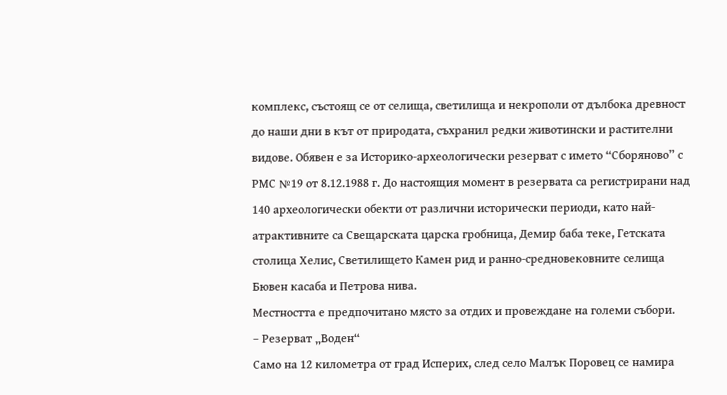комплекс, състоящ се от селища, светилища и некрополи от дълбока древност до наши дни в кът от природата, съхранил редки животински и растителни видове. Обявен е за Историко-археологически резерват с името “Сборяново” с РМС №19 от 8.12.1988 г. До настоящия момент в резервата са регистрирани над 140 археологически обекти от различни исторически периоди, като най-атрактивните са Свещарската царска гробница, Демир баба теке, Гетската столица Хелис, Светилището Камен рид и ранно-средновековните селища Бювен касаба и Петрова нива.
Местността е предпочитано място за отдих и провеждане на големи събори.
– Резерват „Воден“
Само на 12 километра от град Исперих, след село Малък Поровец се намира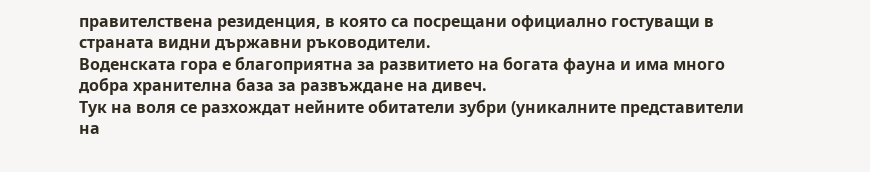правителствена резиденция, в която са посрещани официално гостуващи в страната видни държавни ръководители.
Воденската гора е благоприятна за развитието на богата фауна и има много добра хранителна база за развъждане на дивеч.
Тук на воля се разхождат нейните обитатели зубри (уникалните представители на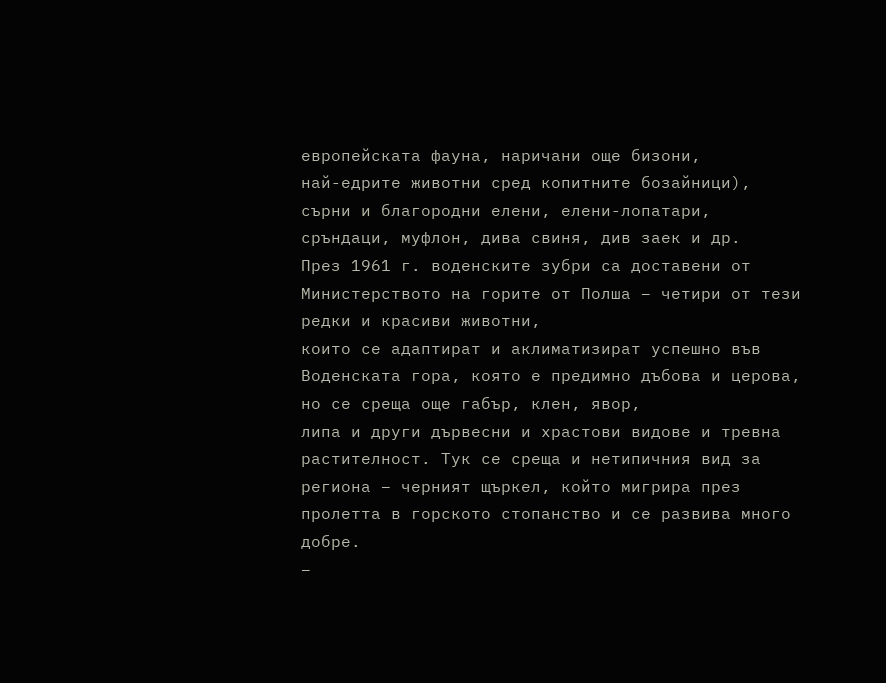европейската фауна, наричани още бизони,
най-едрите животни сред копитните бозайници), сърни и благородни елени, елени-лопатари, сръндаци, муфлон, дива свиня, див заек и др.
През 1961 г. воденските зубри са доставени от Министерството на горите от Полша – четири от тези редки и красиви животни,
които се адаптират и аклиматизират успешно във Воденската гора, която е предимно дъбова и церова, но се среща още габър, клен, явор,
липа и други дървесни и храстови видове и тревна растителност. Тук се среща и нетипичния вид за региона – черният щъркел, който мигрира през пролетта в горското стопанство и се развива много добре.
–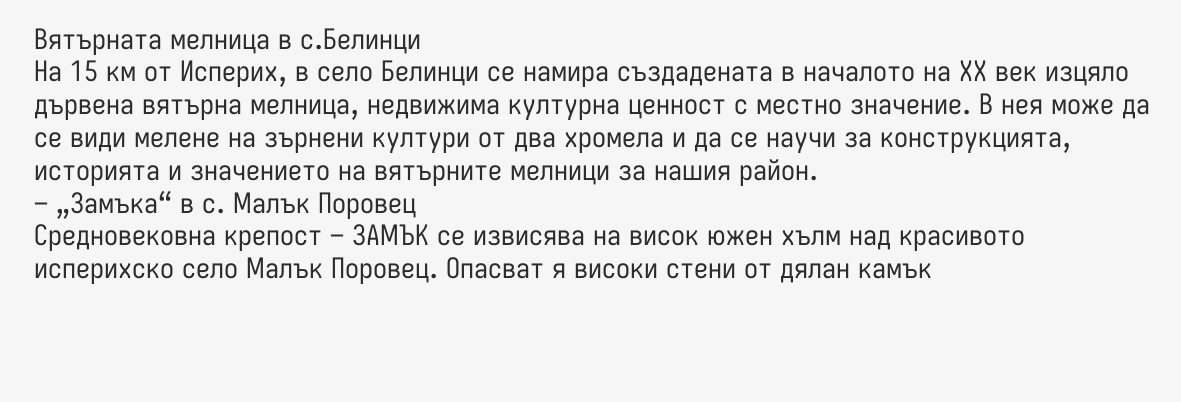Вятърната мелница в с.Белинци
На 15 км от Исперих, в село Белинци се намира създадената в началото на ХХ век изцяло дървена вятърна мелница, недвижима културна ценност с местно значение. В нея може да се види мелене на зърнени култури от два хромела и да се научи за конструкцията, историята и значението на вятърните мелници за нашия район.
– „Замъка“ в с. Малък Поровец
Средновековна крепост – ЗАМЪК се извисява на висок южен хълм над красивото исперихско село Малък Поровец. Опасват я високи стени от дялан камък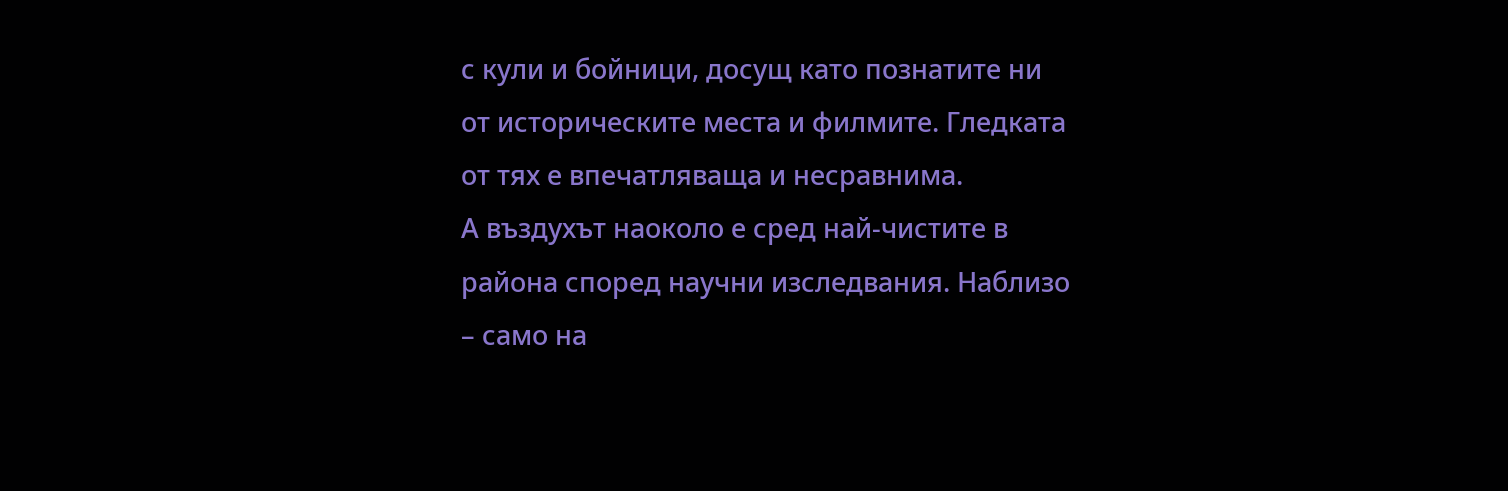с кули и бойници, досущ като познатите ни от историческите места и филмите. Гледката от тях е впечатляваща и несравнима.
А въздухът наоколо е сред най-чистите в района според научни изследвания. Наблизо – само на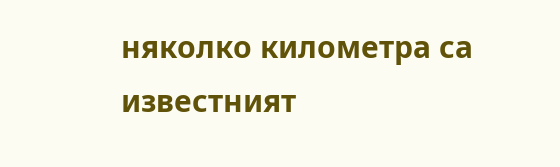няколко километра са известният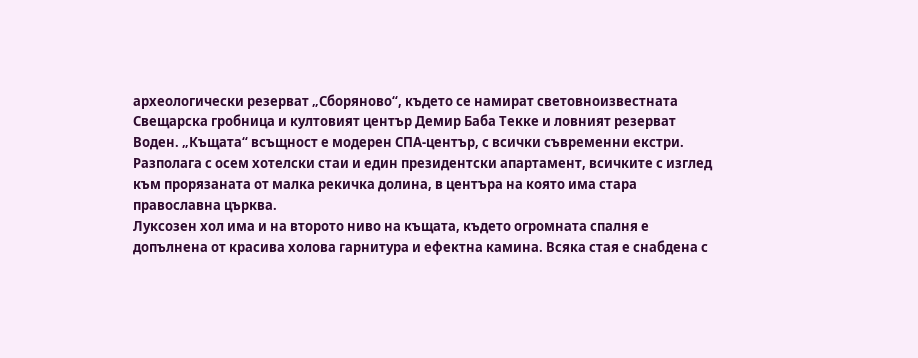археологически резерват „Сборяново“, където се намират световноизвестната Свещарска гробница и култовият център Демир Баба Текке и ловният резерват Воден. „Къщата“ всъщност е модерен СПА-център, с всички съвременни екстри. Разполага с осем хотелски стаи и един президентски апартамент, всичките с изглед към прорязаната от малка рекичка долина, в центъра на която има стара православна църква.
Луксозен хол има и на второто ниво на къщата, където огромната спалня е допълнена от красива холова гарнитура и ефектна камина. Всяка стая е снабдена с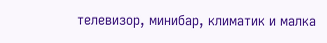телевизор, минибар, климатик и малка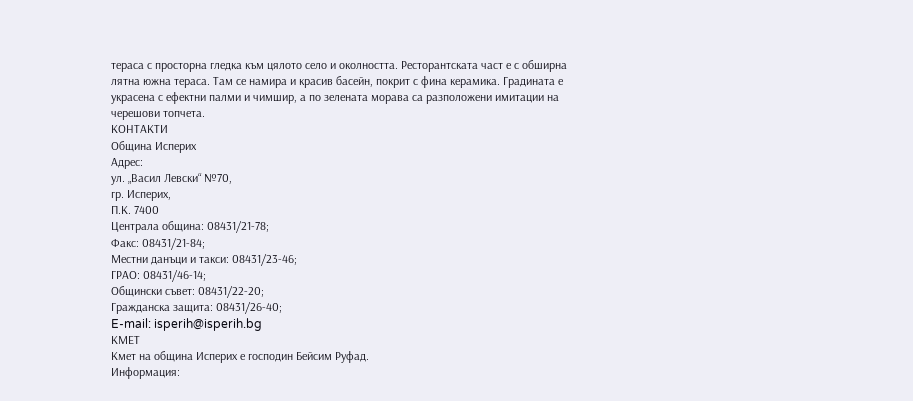тераса с просторна гледка към цялото село и околността. Ресторантската част е с обширна лятна южна тераса. Там се намира и красив басейн, покрит с фина керамика. Градината е украсена с ефектни палми и чимшир, а по зелената морава са разположени имитации на черешови топчета.
КОНТАКТИ
Община Исперих
Адрес:
ул. „Васил Левски“ №70,
гр. Исперих,
П.К. 7400
Централа община: 08431/21-78;
Факс: 08431/21-84;
Местни данъци и такси: 08431/23-46;
ГРАО: 08431/46-14;
Общински съвет: 08431/22-20;
Гражданска защита: 08431/26-40;
E-mail: isperih@isperih.bg
КМЕТ
Кмет на община Исперих е господин Бейсим Руфад.
Информация: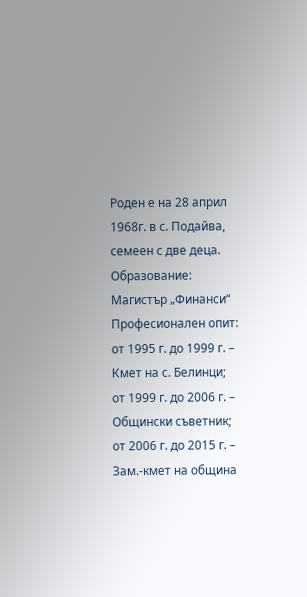Роден е на 28 април 1968г. в с. Подайва, семеен с две деца.
Образование: Магистър „Финанси“
Професионален опит:
от 1995 г. до 1999 г. – Кмет на с. Белинци;
от 1999 г. до 2006 г. – Общински съветник;
от 2006 г. до 2015 г. – Зам.-кмет на община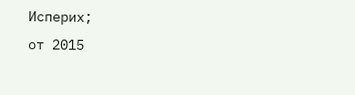Исперих;
от 2015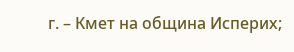г. – Кмет на община Исперих;